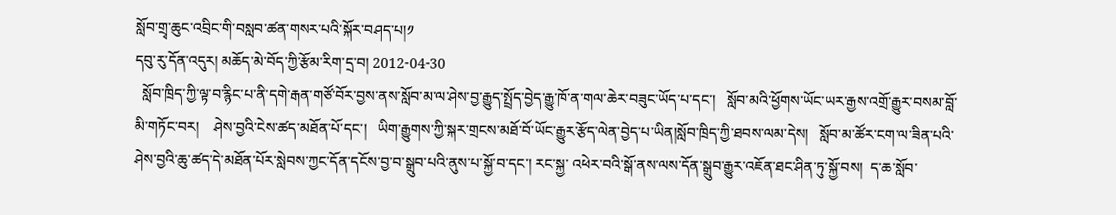སློབ་གྲྭ་ཆུང་འབྲིང་གི་བསླབ་ཚན་གསར་པའི་སྐོར་བཤད་པ།༡
དབུ་རུ་དོན་འདུར། མཆོད་མེ་བོད་ཀྱི་རྩོམ་རིག་དྲ་བ། 2012-04-30
  སློབ་ཁྲིད་ཀྱི་ལྟ་བ་རྙིང་པ་ནི་དགེ་རྒན་གཙོ་བོར་བྱས་ནས་སློབ་མ་ལ་ཤེས་བྱ་རྒྱུད་སྤྲོད་བྱེད་རྒྱུ་ཁོ་ན་གལ་ཆེར་བཟུང་ཡོད་པ་དང་།   སློབ་མའི་ཕྱོགས་ཡོང་ཡར་རྒྱས་འགྲོ་རྒྱུར་བསམ་བློ་མི་གཏོང་བར།    ཤེས་བྱའི་ངེས་ཚད་མཐོན་པོ་དང་།   ཡིག་རྒྱུགས་ཀྱི་སྐར་གྲངས་མཐོ་བོ་ཡོང་རྒྱུར་རྩོད་ལེན་བྱེད་པ་ཡིན།སློབ་ཁྲིད་ཀྱི་ཐབས་ལམ་དེས།   སློབ་མ་ཚོར་ངག་ལ་ཟིན་པའི་ཤེས་བྱའི་ཆུ་ཚད་དེ་མཐོན་པོར་སླེབས་ཀྱང་དོན་དངོས་བྱ་བ་སྒྲུབ་པའི་ནུས་པ་སྐྱོ་བ་དང་། རང་སྐྱ་ འཕེར་བའི་སྒོ་ནས་ལས་དོན་སྒྲུབ་རྒྱུར་འཇོན་ཐང་ཤིན་ཏུ་སྐྱོ་བས།  ད་ཆ་སློབ་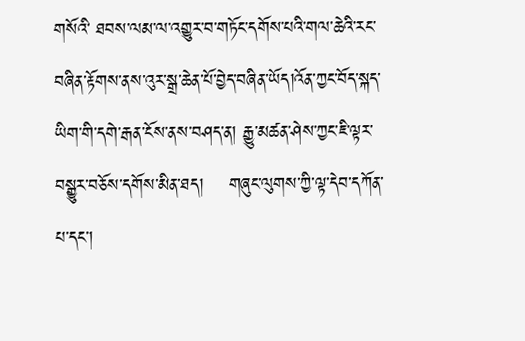གསོའི་ ཐབས་ལམ་ལ་འགྱུར་བ་གཏོང་དགོས་པའི་གལ་ཆེའི་རང་བཞིན་རྟོགས་ནས་འུར་སྒྲ་ཆེན་པོ་བྱེད་བཞིན་ཡོད།འོན་ཀྱང་བོད་སྐད་ཡིག་གི་དགེ་རྒན་ངོས་ནས་བཤད་ན། རྒྱུ་མཚན་ཤེས་ཀྱང་ཇི་ལྟར་བསྒྱུར་བཅོས་དགོས་མིན་ཐད།    གཞུང་ལུགས་ཀྱི་ལྟ་དེབ་དཀོན་པ་དང་།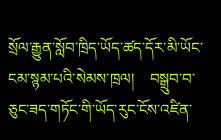སྲོལ་རྒྱུན་སློབ་ཁྲིད་ཡོད་ཚད་དོར་མི་ཡོང་ངམ་སྙམ་པའི་སེམས་ཁྲལ།    བསྒྲུབ་བ་ཅུང་ཟད་གཏོང་གི་ཡོད་རུང་ངོས་འཛིན་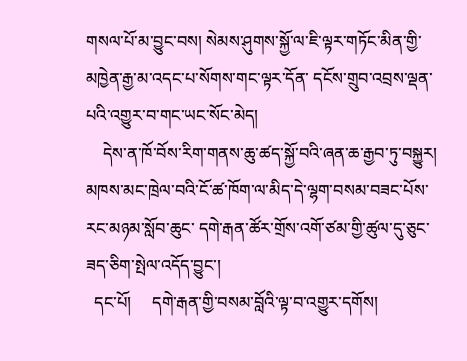གསལ་པོ་མ་བྱུང་བས། སེམས་ཤུགས་སྐྱོ་ལ་ཇི་ལྟར་གཏོང་མིན་གྱི་མཁྱེན་རྒྱ་མ་འདང་པ་སོགས་གང་ལྟར་དོན་ དངོས་གྲུབ་འབྲས་ལྡན་པའི་འགྱུར་བ་གང་ཡང་སོང་མེད།
    དེས་ན་ཁོ་བོས་རིག་གནས་ཆུ་ཚད་སྐྱོ་བའི་ཞན་ཆ་རྒྱབ་ཏུ་བསྐྱུར། མཁས་མང་ཁྲེལ་བའི་ངོ་ཚ་ཁོག་ལ་མིད་དེ་ལྷག་བསམ་བཟང་པོས་རང་མཉམ་སློབ་ཆུང་ དགེ་རྒན་ཚོར་གྲོས་འགོ་ཙམ་གྱི་ཚུལ་དུ་ཅུང་ཟད་ཅིག་སྤེལ་འདོད་བྱུང་།
  དང་པོ།     དགེ་རྒན་གྱི་བསམ་བློའི་ལྟ་བ་འགྱུར་དགོས།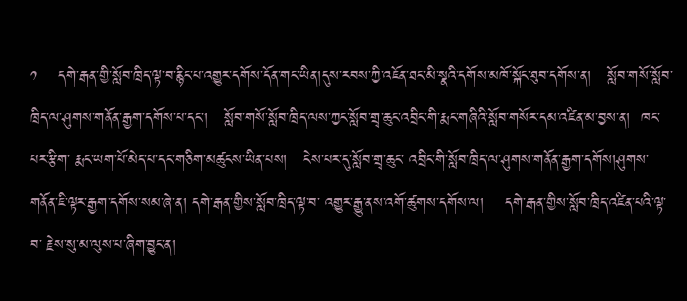༡    དགེ་རྒན་གྱི་སློབ་ཁྲིད་ལྟ་བ་རྙིང་པ་འགྱུར་དགོས་དོན་གང་ཡིན།དུས་རབས་ཀྱི་འཇོན་ཐང་མི་སྣའི་དགོས་མཁོ་སྐོང་ཐུབ་དགོས་ན།   སློབ་གསོ་སློབ་ཁྲིད་ལ་ཤུགས་གནོན་རྒྱག་དགོས་པ་དང་།   སློབ་གསོ་སློབ་ཁྲིད་ལས་ཀྱང་སློབ་གྲྭ་ཆུང་འབྲིང་གི་རྨང་གཞིའི་སློབ་གསོར་དམ་འཛིན་མ་བྱས་ན།  ཁང་པར་རྩིག་ རྨང་ཡག་པོ་མེད་པ་དང་གཅིག་མཚུངས་ཡིན་པས།   ངེས་པར་དུ་སློབ་གྲྭ་ཆུང་ འབྲིང་གི་སློབ་ཁྲིད་ལ་ཤུགས་གནོན་རྒྱག་དགོས།ཤུགས་གནོན་ཇི་ལྟར་རྒྱག་དགོས་སམ་ཞེ་ན། དགེ་རྒན་གྱིས་སློབ་ཁྲིད་ལྟ་བ་ འགྱུར་རྒྱུ་ནས་འགོ་ཚུགས་དགོས་ལ།    དགེ་རྒན་གྱིས་སློབ་ཁྲིད་འཛིན་པའི་ལྟ་བ་ རྗེས་སུ་མ་ལུས་པ་ཞིག་བྱུང་ན།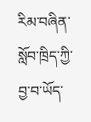རིམ་བཞིན་སློབ་ཁྲིད་ཀྱི་བྱ་བ་ཡོད་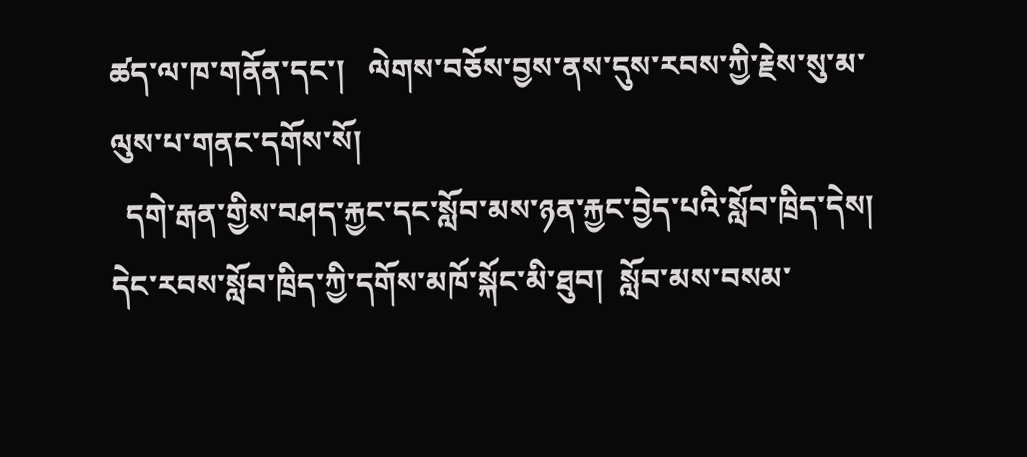ཚད་ལ་ཁ་གནོན་དང་།   ལེགས་བཅོས་བྱས་ནས་དུས་རབས་ཀྱི་རྗེས་སུ་མ་ལུས་པ་གནང་དགོས་སོ།
  དགེ་རྒན་གྱིས་བཤད་རྐྱང་དང་སློབ་མས་ཉན་རྐྱང་བྱེད་པའི་སློབ་ཁྲིད་དེས།  དེང་རབས་སློབ་ཁྲིད་ཀྱི་དགོས་མཁོ་སྐོང་མི་ཐུབ།  སློབ་མས་བསམ་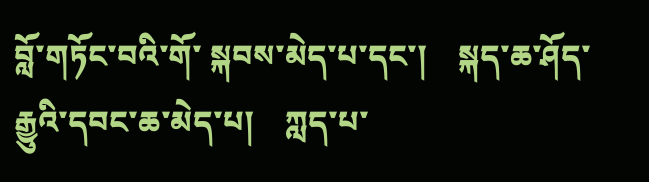བློ་གཏོང་བའི་གོ་ སྐབས་མེད་པ་དང་།    སྐད་ཆ་ཤོད་རྒྱུའི་དབང་ཆ་མེད་པ།    ཀླད་པ་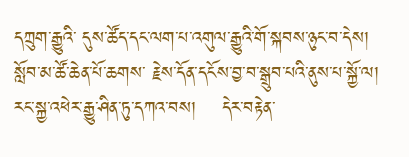དཀྲུག་རྒྱུའི་ དུས་ཚོད་དང་ལག་པ་འགུལ་རྒྱུའི་གོ་སྐབས་ཉུང་བ་དེས།    སློབ་མ་ཚོ་ཆེན་པོ་ཆགས་ རྗེས་དོན་དངོས་བྱ་བ་སྒྲུབ་པའི་ནུས་པ་སྐྱོ་ལ།  རང་སྐྱ་འཕེར་རྒྱུ་ཤིན་ཏུ་དཀའ་བས།    དེར་བརྟེན་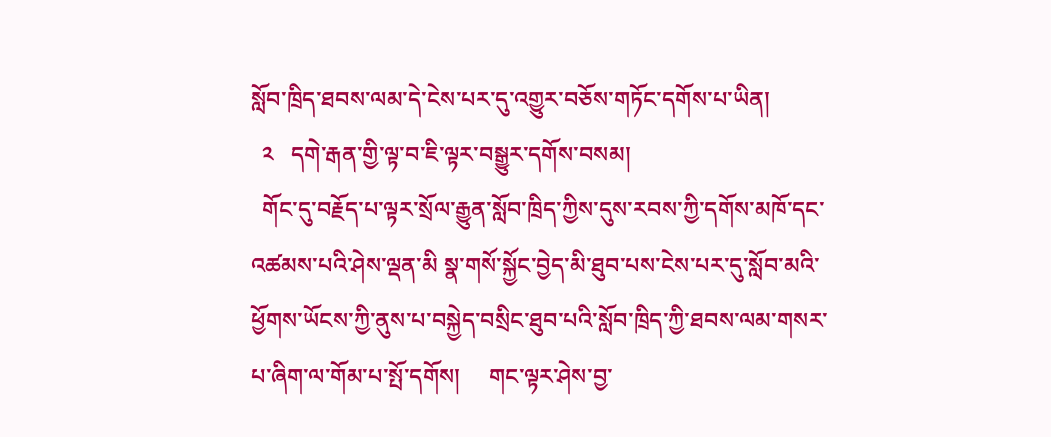སློབ་ཁྲིད་ཐབས་ལམ་དེ་ངེས་པར་དུ་འགྱུར་བཅོས་གཏོང་དགོས་པ་ཡིན།
  ༢   དགེ་རྒན་གྱི་ལྟ་བ་ཇི་ལྟར་བསྒྱུར་དགོས་བསམ།
  གོང་དུ་བརྗོད་པ་ལྟར་སྲོལ་རྒྱུན་སློབ་ཁྲིད་ཀྱིས་དུས་རབས་ཀྱི་དགོས་མཁོ་དང་འཚམས་པའི་ཤེས་ལྡན་མི སྣ་གསོ་སྐྱོང་བྱེད་མི་ཐུབ་པས་ངེས་པར་དུ་སློབ་མའི་ཕྱོགས་ཡོངས་ཀྱི་ནུས་པ་བསྐྱེད་བསྲིང་ཐུབ་པའི་སློབ་ཁྲིད་ཀྱི་ཐབས་ལམ་གསར་པ་ཞིག་ལ་གོམ་པ་སྤོ་དགོས།     གང་ལྟར་ཤེས་བྱ་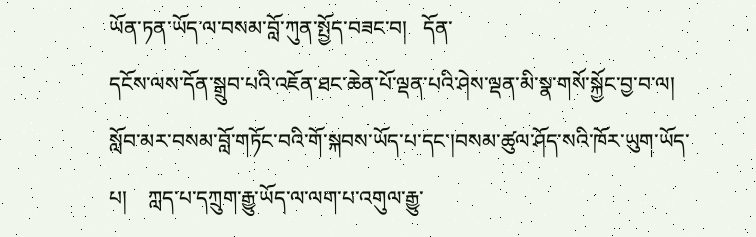ཡོན་ཏན་ཡོད་ལ་བསམ་བློ་ཀུན་སྤྱོད་བཟང་བ།   དོན་
དངོས་ལས་དོན་སྒྲུབ་པའི་འཇོན་ཐང་ཆེན་པོ་ལྡན་པའི་ཤེས་ལྡན་མི་སྣ་གསོ་སྐྱོང་བྱ་བ་ལ།   སློབ་མར་བསམ་བློ་གཏོང་བའི་གོ་སྐབས་ཡོད་པ་དང་།བསམ་ཚུལ་ཤོད་སའི་ཁོར་ཡུག་ཡོད་པ།    ཀླད་པ་དཀྲུག་རྒྱུ་ཡོད་ལ་ལག་པ་འགུལ་རྒྱུ་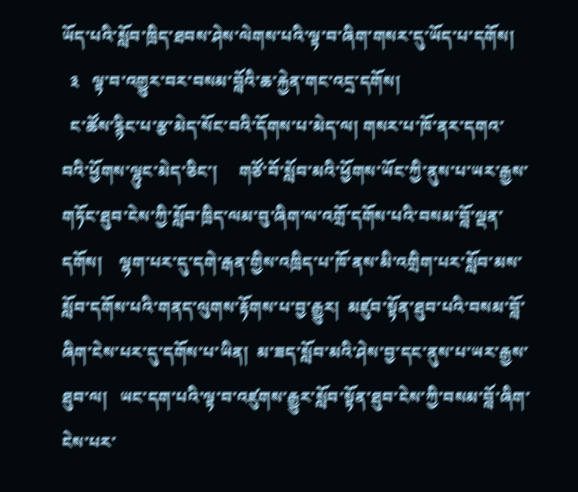ཡོད་པའི་སློབ་ཁྲིད་ཐབས་ཤེས་ལེགས་པའི་ལྟ་བ་ཞིག་གསར་དུ་ཡོད་པ་དགོས།
  ༣   ལྟ་བ་འགྱུར་བར་བསམ་བློའི་ཆ་རྐྱེན་གང་འདྲ་དགོས།
  ང་ཚོས་རྙིང་པ་རྩ་མེད་སོང་བའི་དོགས་པ་མེད་ལ། གསར་པ་ཁོ་ནར་དགའ་ བའི་ཕྱོགས་ལྷུང་མེད་ཅིང་།     གཙོ་བོ་སློབ་མའི་ཕྱོགས་ཡོང་ཀྱི་ནུས་པ་ཡར་རྒྱས་གཏོང་ཐུབ་ངེས་ཀྱི་སློབ་ཁྲིད་ལམ་བུ་ཞིག་ལ་འགྲོ་དགོས་པའི་བསམ་བློ་ལྡན་དགོས།    ལྷག་པར་དུ་དགེ་རྒན་གྱིས་འཁྲིད་པ་ཁོ་ནས་མི་འགྲིག་པར་སློབ་མས་སློབ་དགོས་པའི་གནད་ལུགས་རྟོགས་པ་བྱ་རྒྱུར།  མཛུབ་སྟོན་ཐུབ་པའི་བསམ་བློ་ཞིག་ངེས་པར་དུ་དགོས་པ་ཡིན།  མ་ཟད་སློབ་མའི་ཤེས་བྱ་དང་ནུས་པ་ཡར་རྒྱས་ཐུབ་ལ།   ཡང་དག་པའི་ལྟ་བ་འཛུགས་རྒྱུར་སློབ་སྟོན་ཐུབ་ངེས་ཀྱི་བསམ་བློ་ཞིག་ངེས་པར་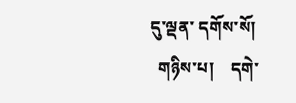དུ་ལྡན་ དགོས་སོ།
  གཉིས་པ།    དགེ་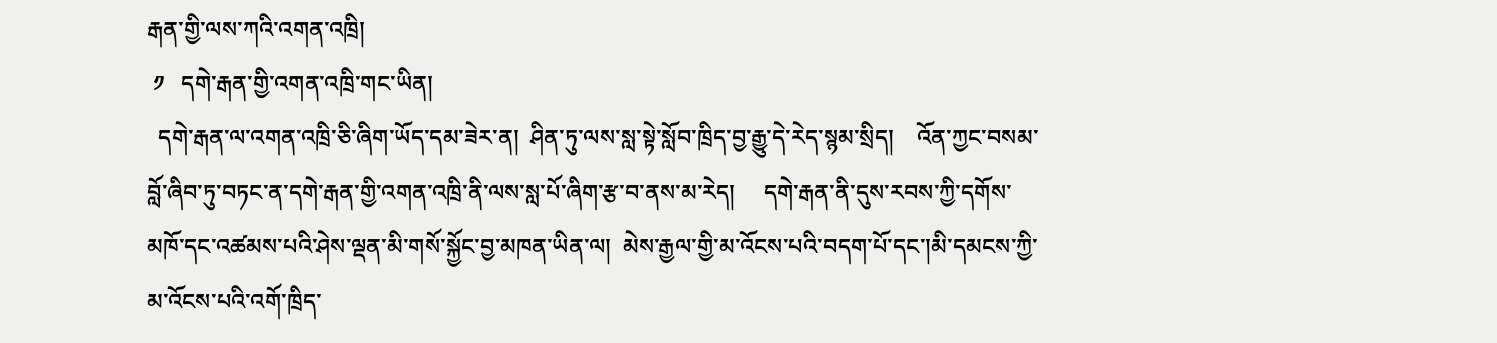རྒན་གྱི་ལས་ཀའི་འགན་འཁྲི།
 ༡   དགེ་རྒན་གྱི་འགན་འཁྲི་གང་ཡིན།
  དགེ་རྒན་ལ་འགན་འཁྲི་ཅི་ཞིག་ཡོད་དམ་ཟེར་ན།  ཤིན་ཏུ་ལས་སླ་སྟེ་སློབ་ཁྲིད་བྱ་རྒྱུ་དེ་རེད་སྙམ་སྲིད།    འོན་ཀྱང་བསམ་བློ་ཞིབ་ཏུ་བཏང་ན་དགེ་རྒན་གྱི་འགན་འཁྲི་ནི་ལས་སླ་པོ་ཞིག་རྩ་བ་ནས་མ་རེད།     དགེ་རྒན་ནི་དུས་རབས་ཀྱི་དགོས་མཁོ་དང་འཚམས་པའི་ཤེས་ལྡན་མི་གསོ་སྐྱོང་བྱ་མཁན་ཡིན་ལ།  མེས་རྒྱལ་གྱི་མ་འོངས་པའི་བདག་པོ་དང་།མི་དམངས་ཀྱི་མ་འོངས་པའི་འགོ་ཁྲིད་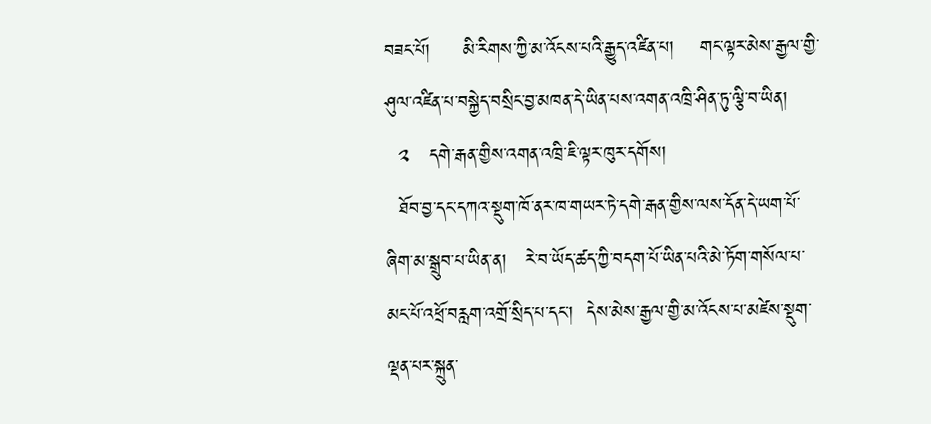བཟང་པོ།     མི་རིགས་ཀྱི་མ་འོངས་པའི་རྒྱུད་འཛིན་པ།    གང་ལྟར་མེས་རྒྱལ་གྱི་ཤུལ་འཛིན་པ་བསྐྱེད་བསྲིང་བྱ་མཁན་དེ་ཡིན་པས་འགན་འཁྲི་ཤིན་ཏུ་ལྕི་བ་ཡིན།
  ༢   དགེ་རྒན་གྱིས་འགན་འཁྲི་ཇི་ལྟར་ཁུར་དགོས།
  ཐོབ་བྱ་དང་དཀའ་སྡུག་ཁོ་ནར་ཁ་གཡར་ཏེ་དགེ་རྒན་གྱིས་ལས་དོན་དེ་ཡག་པོ་ཞིག་མ་སྒྲུབ་པ་ཡིན་ན།   རེ་བ་ཡོད་ཚད་ཀྱི་བདག་པོ་ཡིན་པའི་མེ་ཏོག་གསོལ་པ་མང་པོ་འཕྲོ་བརླག་འགྲོ་སྲིད་པ་དང་།  དེས་མེས་རྒྱལ་གྱི་མ་འོངས་པ་མཛེས་སྡུག་ལྡན་པར་སྐྲུན་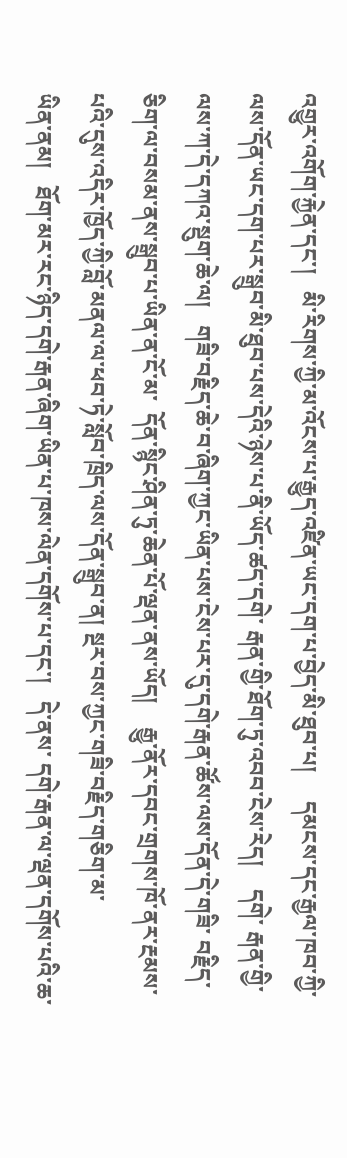འགྱུར་འགོག་རྐྱེན་དང་།   མི་རིགས་ཀྱི་མ་འོངས་པ་རྒྱུད་འཛིན་ཡང་དག་པ་བྱེད་མི་ཐུབ་པ།     དམངས་དང་རྒྱལ་ཁབ་ཀྱི་ལས་དོན་ཡང་དག་པར་སྒྲུབ་མི་ཐུབ་པས་དེའི་ཉེས་པ་ནི་ཡོད་ཚད་དགེ་ རྒན་གྱི་ཐོག་ཏུ་འབབ་ངེས་རེད།    དགེ་ རྒན་གྱི་ལས་ཀ་དེ་དཀའ་སྡུག་ཆེ་ལ།   གཟི་བརྗིད་ཆེ་བ་ཞིག་ཀྱང་ཡིན་པས་ངེས་པར་དུ་དགེ་རྒན་ཚོས་ལས་དོན་དེ་གཟི་ བརྗིད་ཅིག་ལ་བསམ་ནས་སྒྲུབ་པ་ཡིན་ན་ངོ་མ་  དོན་སྙིང་ཤིན་ཏུ་ཆེན་པོ་ལྡན་ནས་ཡོད།    རྒྱུ་ནོར་དབང་གྲགས་ཁོ་ནར་རྔམས་པའི་དུས་འདིར་ཁྱོད་ཀྱི་བློ་མནལ་ལ་ཕབ་ཏེ་སློབ་ཁྲིད་ལས་དོན་སྒྲུབ་ན། སྔར་བས་ཀྱང་གཟི་བརྗིད་གཅིག་མ་
ཡིན་ནམ།   ཐོག་མར་རང་ཉིད་དགེ་རྒན་ཞིག་ཡིན་པ་ཁས་ལེན་དགོས་པ་དང་།   དེ་ནས་ དགེ་རྒན་ལ་ལྡན་དགོས་པའི་ཆ་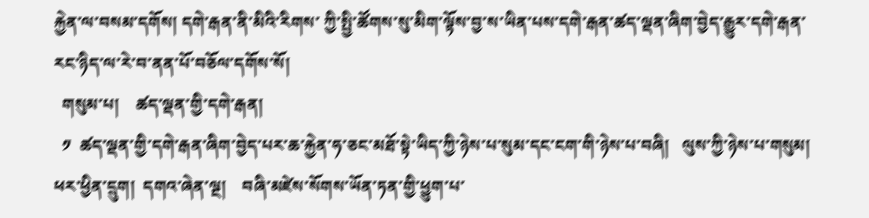རྐྱེན་ལ་བསམ་དགོས། དགེ་རྒན་ནི་མིའི་རིགས་ ཀྱི་སྤྱི་ཚོགས་སུ་མིག་ལྟོས་བྱ་ས་ཡིན་པས་དགེ་རྒན་ཚད་ལྡན་ཞིག་བྱེད་རྒྱུར་དགེ་རྒན་རང་ཉིད་ལ་རེ་བ་ནན་པོ་བཅོལ་དགོས་སོ།
  གསུམ་པ།    ཚད་ལྡན་གྱི་དགེ་རྒན།
  ༡  ཚད་ལྡན་གྱི་དགེ་རྒན་ཞིག་བྱེད་པར་ཆ་རྐྱེན་ཧ་ཅང་མཐོ་སྟེ་ཡིད་ཀྱི་ཉེས་པ་སུམ་དང་ངག་གི་ཉེས་པ་བཞི།   ལུས་ཀྱི་ཉེས་པ་གསུམ།   ཕར་ཕྱིན་དྲུག།  དགའ་ཞེན་ལྔ།    བཞི་མཛེས་སོགས་ཡོན་ཏན་གྱི་ཕྱུག་པ་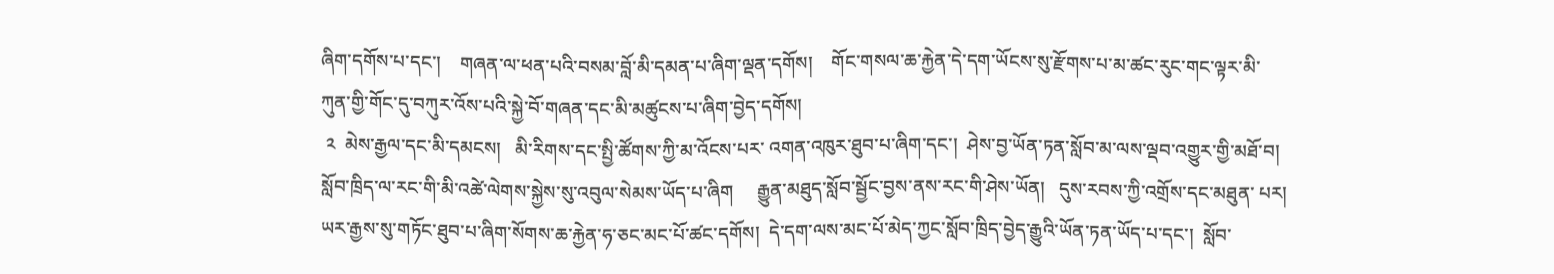ཞིག་དགོས་པ་དང་།    གཞན་ལ་ཕན་པའི་བསམ་བློ་མི་དམན་པ་ཞིག་ལྡན་དགོས།    གོང་གསལ་ཆ་རྐྱེན་དེ་དག་ཡོངས་སུ་རྫོགས་པ་མ་ཚང་རུང་གང་ལྟར་མི་ཀུན་གྱི་གོང་དུ་བཀུར་འོས་པའི་སྐྱེ་བོ་གཞན་དང་མི་མཚུངས་པ་ཞིག་བྱེད་དགོས།
 ༢  མེས་རྒྱལ་དང་མི་དམངས།   མི་རིགས་དང་སྤྱི་ཚོགས་ཀྱི་མ་འོངས་པར་ འགན་འཁུར་ཐུབ་པ་ཞིག་དང་།  ཤེས་བྱ་ཡོན་ཏན་སློབ་མ་ལས་ལྡབ་འགྱུར་གྱི་མཐོ་བ།   སློབ་ཁྲིད་ལ་རང་གི་མི་འཚེ་ལེགས་སྐྱེས་སུ་འབུལ་སེམས་ཡོད་པ་ཞིག     རྒྱུན་མཐུད་སློབ་སྦྱོང་བྱས་ནས་རང་གི་ཤེས་ཡོན།   དུས་རབས་ཀྱི་འགྲོས་དང་མཐུན་ པར།   ཡར་རྒྱས་སུ་གཏོང་ཐུབ་པ་ཞིག་སོགས་ཆ་རྐྱེན་ཧ་ཅང་མང་པོ་ཚང་དགོས།  དེ་དག་ལས་མང་པོ་མེད་ཀྱང་སློབ་ཁྲིད་བྱེད་རྒྱུའི་ཡོན་ཏན་ཡོད་པ་དང་།  སློབ་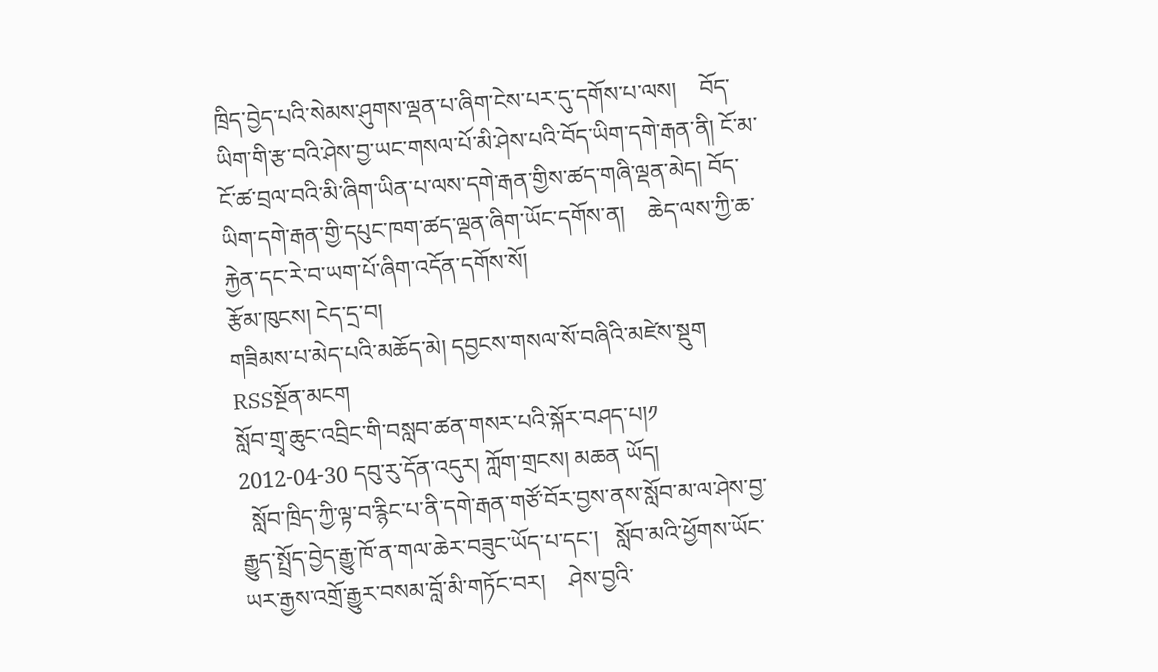ཁྲིད་བྱེད་པའི་སེམས་ཤུགས་ལྡན་པ་ཞིག་ངེས་པར་དུ་དགོས་པ་ལས།    བོད་ཡིག་གི་རྩ་བའི་ཤེས་བྱ་ཡང་གསལ་པོ་མི་ཤེས་པའི་བོད་ཡིག་དགེ་རྒན་ནི། ངོ་མ་ངོ་ཚ་བྲལ་བའི་མི་ཞིག་ཡིན་པ་ལས་དགེ་རྒན་གྱིས་ཚད་གཞི་ལྡན་མེད། བོད་ཡིག་དགེ་རྒན་གྱི་དཔུང་ཁག་ཚད་ལྡན་ཞིག་ཡོང་དགོས་ན།    ཆེད་ལས་ཀྱི་ཆ་རྐྱེན་དང་རེ་བ་ཡག་པོ་ཞིག་འདོན་དགོས་སོ།
རྩོམ་ཁུངས། ངེད་དྲ་བ།
གཟིམས་པ་མེད་པའི་མཆོད་མེ། དབྱངས་གསལ་སོ་བཞིའི་མཛེས་སྡུག  RSSསྔོན་མངག
སློབ་གྲྭ་ཆུང་འབྲིང་གི་བསླབ་ཚན་གསར་པའི་སྐོར་བཤད་པ།༡
2012-04-30 དབུ་རུ་དོན་འདུར། ཀློག་གྲངས། མཆན ཡོད།
  སློབ་ཁྲིད་ཀྱི་ལྟ་བ་རྙིང་པ་ནི་དགེ་རྒན་གཙོ་བོར་བྱས་ནས་སློབ་མ་ལ་ཤེས་བྱ་རྒྱུད་སྤྲོད་བྱེད་རྒྱུ་ཁོ་ན་གལ་ཆེར་བཟུང་ཡོད་པ་དང་།   སློབ་མའི་ཕྱོགས་ཡོང་ཡར་རྒྱས་འགྲོ་རྒྱུར་བསམ་བློ་མི་གཏོང་བར།    ཤེས་བྱའི་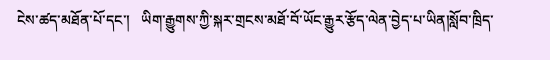ངེས་ཚད་མཐོན་པོ་དང་།   ཡིག་རྒྱུགས་ཀྱི་སྐར་གྲངས་མཐོ་བོ་ཡོང་རྒྱུར་རྩོད་ལེན་བྱེད་པ་ཡིན།སློབ་ཁྲིད་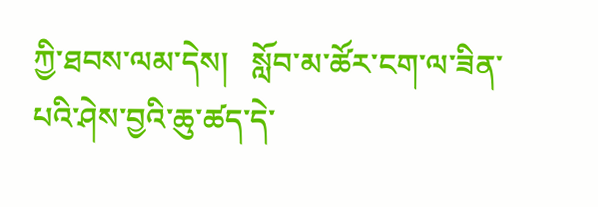ཀྱི་ཐབས་ལམ་དེས།   སློབ་མ་ཚོར་ངག་ལ་ཟིན་པའི་ཤེས་བྱའི་ཆུ་ཚད་དེ་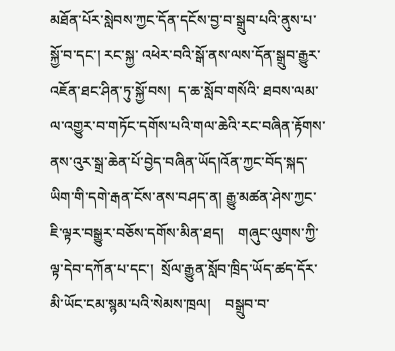མཐོན་པོར་སླེབས་ཀྱང་དོན་དངོས་བྱ་བ་སྒྲུབ་པའི་ནུས་པ་སྐྱོ་བ་དང་། རང་སྐྱ་ འཕེར་བའི་སྒོ་ནས་ལས་དོན་སྒྲུབ་རྒྱུར་འཇོན་ཐང་ཤིན་ཏུ་སྐྱོ་བས།  ད་ཆ་སློབ་གསོའི་ ཐབས་ལམ་ལ་འགྱུར་བ་གཏོང་དགོས་པའི་གལ་ཆེའི་རང་བཞིན་རྟོགས་ནས་འུར་སྒྲ་ཆེན་པོ་བྱེད་བཞིན་ཡོད།འོན་ཀྱང་བོད་སྐད་ཡིག་གི་དགེ་རྒན་ངོས་ནས་བཤད་ན། རྒྱུ་མཚན་ཤེས་ཀྱང་ཇི་ལྟར་བསྒྱུར་བཅོས་དགོས་མིན་ཐད།    གཞུང་ལུགས་ཀྱི་ལྟ་དེབ་དཀོན་པ་དང་།  སྲོལ་རྒྱུན་སློབ་ཁྲིད་ཡོད་ཚད་དོར་མི་ཡོང་ངམ་སྙམ་པའི་སེམས་ཁྲལ།    བསྒྲུབ་བ་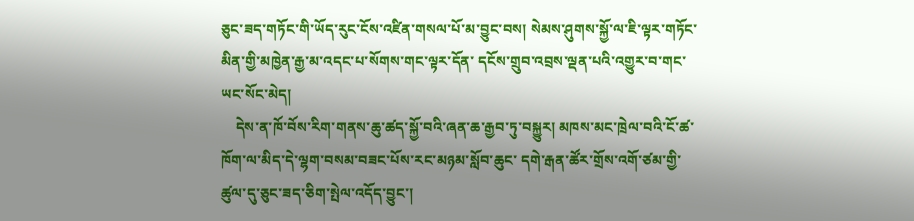ཅུང་ཟད་གཏོང་གི་ཡོད་རུང་ངོས་འཛིན་གསལ་པོ་མ་བྱུང་བས། སེམས་ཤུགས་སྐྱོ་ལ་ཇི་ལྟར་གཏོང་མིན་གྱི་མཁྱེན་རྒྱ་མ་འདང་པ་སོགས་གང་ལྟར་དོན་ དངོས་གྲུབ་འབྲས་ལྡན་པའི་འགྱུར་བ་གང་ཡང་སོང་མེད།
    དེས་ན་ཁོ་བོས་རིག་གནས་ཆུ་ཚད་སྐྱོ་བའི་ཞན་ཆ་རྒྱབ་ཏུ་བསྐྱུར། མཁས་མང་ཁྲེལ་བའི་ངོ་ཚ་ཁོག་ལ་མིད་དེ་ལྷག་བསམ་བཟང་པོས་རང་མཉམ་སློབ་ཆུང་ དགེ་རྒན་ཚོར་གྲོས་འགོ་ཙམ་གྱི་ཚུལ་དུ་ཅུང་ཟད་ཅིག་སྤེལ་འདོད་བྱུང་།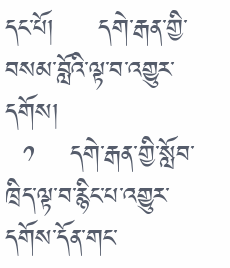དང་པོ།     དགེ་རྒན་གྱི་བསམ་བློའི་ལྟ་བ་འགྱུར་དགོས།
  ༡    དགེ་རྒན་གྱི་སློབ་ཁྲིད་ལྟ་བ་རྙིང་པ་འགྱུར་དགོས་དོན་གང་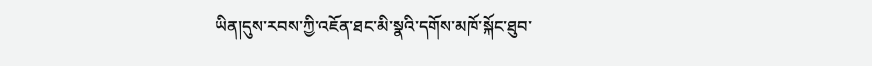ཡིན།དུས་རབས་ཀྱི་འཇོན་ཐང་མི་སྣའི་དགོས་མཁོ་སྐོང་ཐུབ་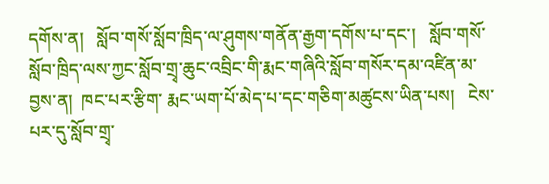དགོས་ན།   སློབ་གསོ་སློབ་ཁྲིད་ལ་ཤུགས་གནོན་རྒྱག་དགོས་པ་དང་།   སློབ་གསོ་སློབ་ཁྲིད་ལས་ཀྱང་སློབ་གྲྭ་ཆུང་འབྲིང་གི་རྨང་གཞིའི་སློབ་གསོར་དམ་འཛིན་མ་བྱས་ན།  ཁང་པར་རྩིག་ རྨང་ཡག་པོ་མེད་པ་དང་གཅིག་མཚུངས་ཡིན་པས།   ངེས་པར་དུ་སློབ་གྲྭ་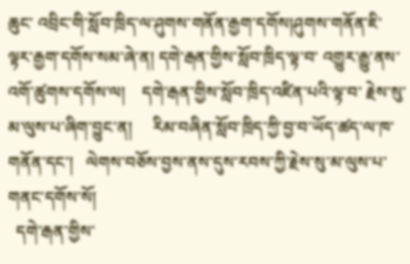ཆུང་ འབྲིང་གི་སློབ་ཁྲིད་ལ་ཤུགས་གནོན་རྒྱག་དགོས།ཤུགས་གནོན་ཇི་ལྟར་རྒྱག་དགོས་སམ་ཞེ་ན། དགེ་རྒན་གྱིས་སློབ་ཁྲིད་ལྟ་བ་ འགྱུར་རྒྱུ་ནས་འགོ་ཚུགས་དགོས་ལ།    དགེ་རྒན་གྱིས་སློབ་ཁྲིད་འཛིན་པའི་ལྟ་བ་ རྗེས་སུ་མ་ལུས་པ་ཞིག་བྱུང་ན།     རིམ་བཞིན་སློབ་ཁྲིད་ཀྱི་བྱ་བ་ཡོད་ཚད་ལ་ཁ་གནོན་དང་།   ལེགས་བཅོས་བྱས་ནས་དུས་རབས་ཀྱི་རྗེས་སུ་མ་ལུས་པ་གནང་དགོས་སོ།
  དགེ་རྒན་གྱིས་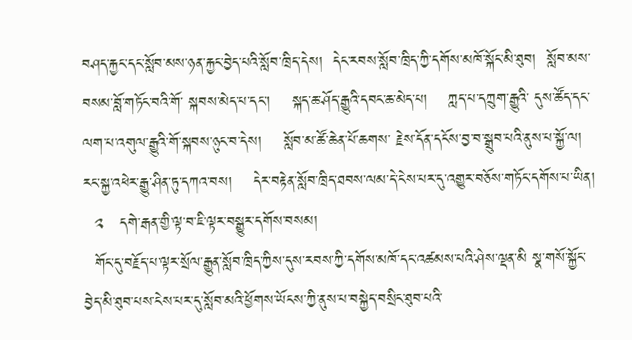བཤད་རྐྱང་དང་སློབ་མས་ཉན་རྐྱང་བྱེད་པའི་སློབ་ཁྲིད་དེས།  དེང་རབས་སློབ་ཁྲིད་ཀྱི་དགོས་མཁོ་སྐོང་མི་ཐུབ།  སློབ་མས་བསམ་བློ་གཏོང་བའི་གོ་ སྐབས་མེད་པ་དང་།    སྐད་ཆ་ཤོད་རྒྱུའི་དབང་ཆ་མེད་པ།    ཀླད་པ་དཀྲུག་རྒྱུའི་ དུས་ཚོད་དང་ལག་པ་འགུལ་རྒྱུའི་གོ་སྐབས་ཉུང་བ་དེས།    སློབ་མ་ཚོ་ཆེན་པོ་ཆགས་ རྗེས་དོན་དངོས་བྱ་བ་སྒྲུབ་པའི་ནུས་པ་སྐྱོ་ལ།  རང་སྐྱ་འཕེར་རྒྱུ་ཤིན་ཏུ་དཀའ་བས།    དེར་བརྟེན་སློབ་ཁྲིད་ཐབས་ལམ་དེ་ངེས་པར་དུ་འགྱུར་བཅོས་གཏོང་དགོས་པ་ཡིན།
  ༢   དགེ་རྒན་གྱི་ལྟ་བ་ཇི་ལྟར་བསྒྱུར་དགོས་བསམ།
  གོང་དུ་བརྗོད་པ་ལྟར་སྲོལ་རྒྱུན་སློབ་ཁྲིད་ཀྱིས་དུས་རབས་ཀྱི་དགོས་མཁོ་དང་འཚམས་པའི་ཤེས་ལྡན་མི སྣ་གསོ་སྐྱོང་བྱེད་མི་ཐུབ་པས་ངེས་པར་དུ་སློབ་མའི་ཕྱོགས་ཡོངས་ཀྱི་ནུས་པ་བསྐྱེད་བསྲིང་ཐུབ་པའི་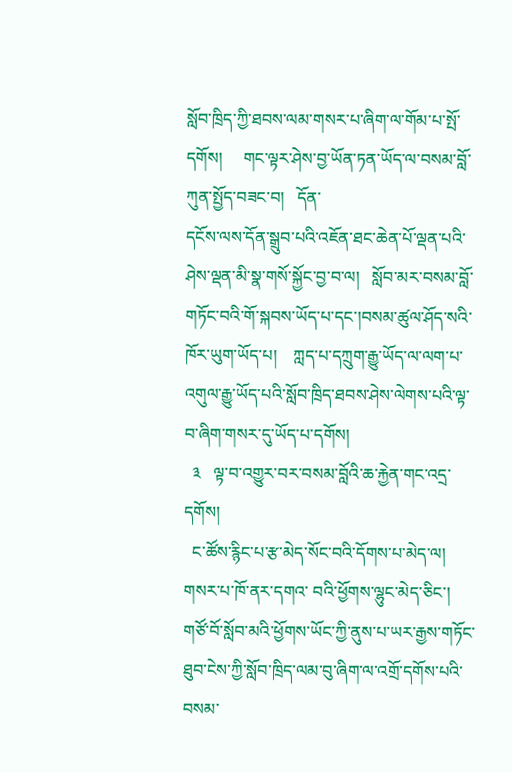སློབ་ཁྲིད་ཀྱི་ཐབས་ལམ་གསར་པ་ཞིག་ལ་གོམ་པ་སྤོ་དགོས།     གང་ལྟར་ཤེས་བྱ་ཡོན་ཏན་ཡོད་ལ་བསམ་བློ་ཀུན་སྤྱོད་བཟང་བ།   དོན་
དངོས་ལས་དོན་སྒྲུབ་པའི་འཇོན་ཐང་ཆེན་པོ་ལྡན་པའི་ཤེས་ལྡན་མི་སྣ་གསོ་སྐྱོང་བྱ་བ་ལ།   སློབ་མར་བསམ་བློ་གཏོང་བའི་གོ་སྐབས་ཡོད་པ་དང་།བསམ་ཚུལ་ཤོད་སའི་ཁོར་ཡུག་ཡོད་པ།    ཀླད་པ་དཀྲུག་རྒྱུ་ཡོད་ལ་ལག་པ་འགུལ་རྒྱུ་ཡོད་པའི་སློབ་ཁྲིད་ཐབས་ཤེས་ལེགས་པའི་ལྟ་བ་ཞིག་གསར་དུ་ཡོད་པ་དགོས།
  ༣   ལྟ་བ་འགྱུར་བར་བསམ་བློའི་ཆ་རྐྱེན་གང་འདྲ་དགོས།
  ང་ཚོས་རྙིང་པ་རྩ་མེད་སོང་བའི་དོགས་པ་མེད་ལ། གསར་པ་ཁོ་ནར་དགའ་ བའི་ཕྱོགས་ལྷུང་མེད་ཅིང་།     གཙོ་བོ་སློབ་མའི་ཕྱོགས་ཡོང་ཀྱི་ནུས་པ་ཡར་རྒྱས་གཏོང་ཐུབ་ངེས་ཀྱི་སློབ་ཁྲིད་ལམ་བུ་ཞིག་ལ་འགྲོ་དགོས་པའི་བསམ་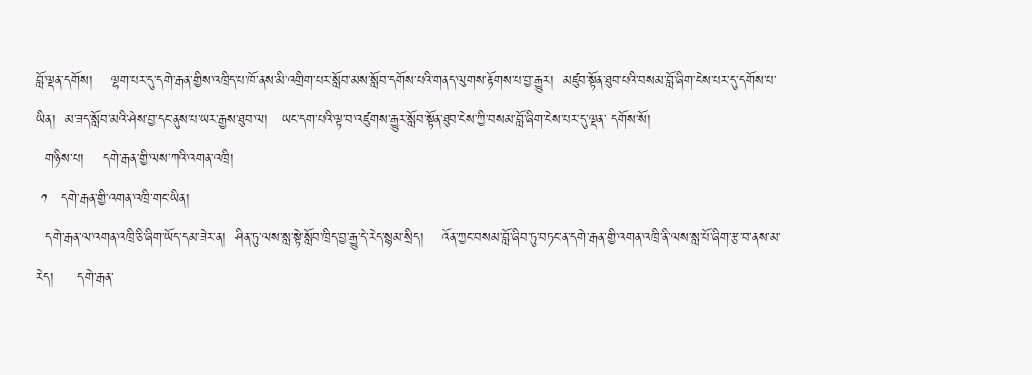བློ་ལྡན་དགོས།    ལྷག་པར་དུ་དགེ་རྒན་གྱིས་འཁྲིད་པ་ཁོ་ནས་མི་འགྲིག་པར་སློབ་མས་སློབ་དགོས་པའི་གནད་ལུགས་རྟོགས་པ་བྱ་རྒྱུར།  མཛུབ་སྟོན་ཐུབ་པའི་བསམ་བློ་ཞིག་ངེས་པར་དུ་དགོས་པ་ཡིན།  མ་ཟད་སློབ་མའི་ཤེས་བྱ་དང་ནུས་པ་ཡར་རྒྱས་ཐུབ་ལ།   ཡང་དག་པའི་ལྟ་བ་འཛུགས་རྒྱུར་སློབ་སྟོན་ཐུབ་ངེས་ཀྱི་བསམ་བློ་ཞིག་ངེས་པར་དུ་ལྡན་ དགོས་སོ།
  གཉིས་པ།    དགེ་རྒན་གྱི་ལས་ཀའི་འགན་འཁྲི།
 ༡   དགེ་རྒན་གྱི་འགན་འཁྲི་གང་ཡིན།
  དགེ་རྒན་ལ་འགན་འཁྲི་ཅི་ཞིག་ཡོད་དམ་ཟེར་ན།  ཤིན་ཏུ་ལས་སླ་སྟེ་སློབ་ཁྲིད་བྱ་རྒྱུ་དེ་རེད་སྙམ་སྲིད།    འོན་ཀྱང་བསམ་བློ་ཞིབ་ཏུ་བཏང་ན་དགེ་རྒན་གྱི་འགན་འཁྲི་ནི་ལས་སླ་པོ་ཞིག་རྩ་བ་ནས་མ་རེད།     དགེ་རྒན་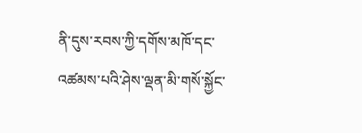ནི་དུས་རབས་ཀྱི་དགོས་མཁོ་དང་འཚམས་པའི་ཤེས་ལྡན་མི་གསོ་སྐྱོང་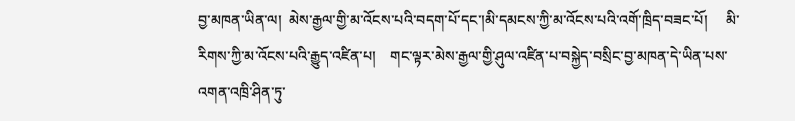བྱ་མཁན་ཡིན་ལ།  མེས་རྒྱལ་གྱི་མ་འོངས་པའི་བདག་པོ་དང་།མི་དམངས་ཀྱི་མ་འོངས་པའི་འགོ་ཁྲིད་བཟང་པོ།     མི་རིགས་ཀྱི་མ་འོངས་པའི་རྒྱུད་འཛིན་པ།    གང་ལྟར་མེས་རྒྱལ་གྱི་ཤུལ་འཛིན་པ་བསྐྱེད་བསྲིང་བྱ་མཁན་དེ་ཡིན་པས་འགན་འཁྲི་ཤིན་ཏུ་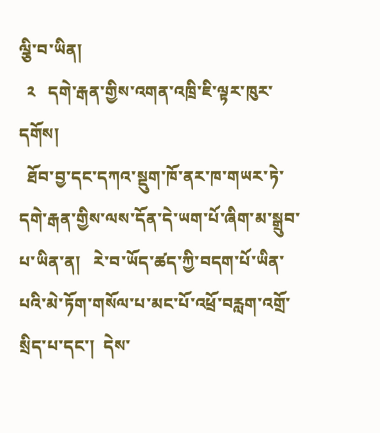ལྕི་བ་ཡིན།
  ༢   དགེ་རྒན་གྱིས་འགན་འཁྲི་ཇི་ལྟར་ཁུར་དགོས།
  ཐོབ་བྱ་དང་དཀའ་སྡུག་ཁོ་ནར་ཁ་གཡར་ཏེ་དགེ་རྒན་གྱིས་ལས་དོན་དེ་ཡག་པོ་ཞིག་མ་སྒྲུབ་པ་ཡིན་ན།   རེ་བ་ཡོད་ཚད་ཀྱི་བདག་པོ་ཡིན་པའི་མེ་ཏོག་གསོལ་པ་མང་པོ་འཕྲོ་བརླག་འགྲོ་སྲིད་པ་དང་།  དེས་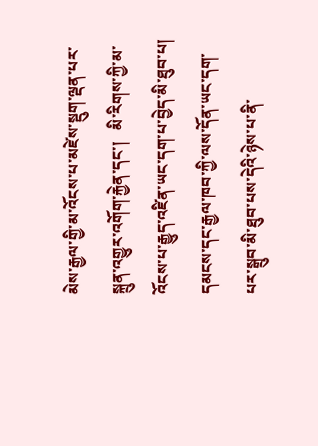མེས་རྒྱལ་གྱི་མ་འོངས་པ་མཛེས་སྡུག་ལྡན་པར་སྐྲུན་འགྱུར་འགོག་རྐྱེན་དང་།   མི་རིགས་ཀྱི་མ་འོངས་པ་རྒྱུད་འཛིན་ཡང་དག་པ་བྱེད་མི་ཐུབ་པ།     དམངས་དང་རྒྱལ་ཁབ་ཀྱི་ལས་དོན་ཡང་དག་པར་སྒྲུབ་མི་ཐུབ་པས་དེའི་ཉེས་པ་ནི་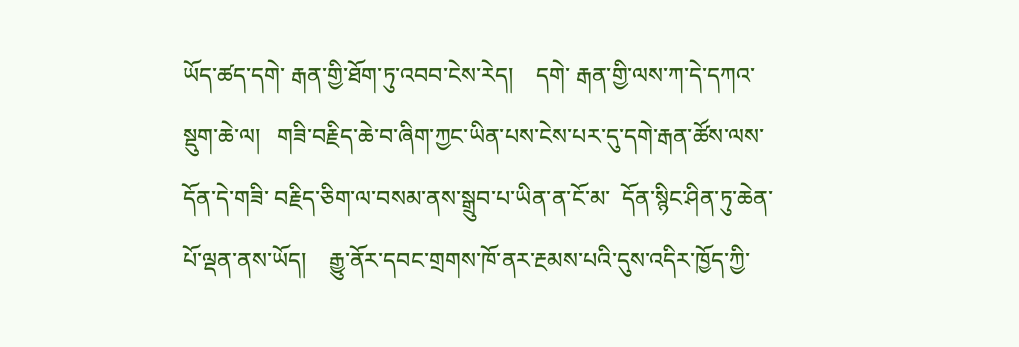ཡོད་ཚད་དགེ་ རྒན་གྱི་ཐོག་ཏུ་འབབ་ངེས་རེད།    དགེ་ རྒན་གྱི་ལས་ཀ་དེ་དཀའ་སྡུག་ཆེ་ལ།   གཟི་བརྗིད་ཆེ་བ་ཞིག་ཀྱང་ཡིན་པས་ངེས་པར་དུ་དགེ་རྒན་ཚོས་ལས་དོན་དེ་གཟི་ བརྗིད་ཅིག་ལ་བསམ་ནས་སྒྲུབ་པ་ཡིན་ན་ངོ་མ་  དོན་སྙིང་ཤིན་ཏུ་ཆེན་པོ་ལྡན་ནས་ཡོད།    རྒྱུ་ནོར་དབང་གྲགས་ཁོ་ནར་རྔམས་པའི་དུས་འདིར་ཁྱོད་ཀྱི་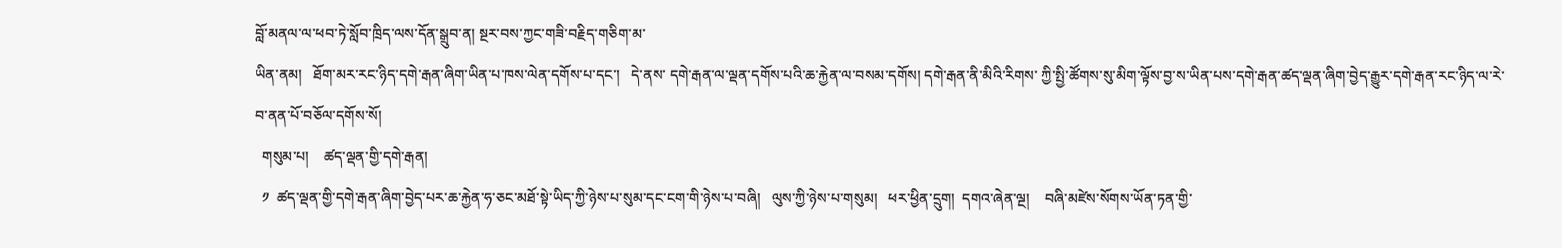བློ་མནལ་ལ་ཕབ་ཏེ་སློབ་ཁྲིད་ལས་དོན་སྒྲུབ་ན། སྔར་བས་ཀྱང་གཟི་བརྗིད་གཅིག་མ་
ཡིན་ནམ།   ཐོག་མར་རང་ཉིད་དགེ་རྒན་ཞིག་ཡིན་པ་ཁས་ལེན་དགོས་པ་དང་།   དེ་ནས་ དགེ་རྒན་ལ་ལྡན་དགོས་པའི་ཆ་རྐྱེན་ལ་བསམ་དགོས། དགེ་རྒན་ནི་མིའི་རིགས་ ཀྱི་སྤྱི་ཚོགས་སུ་མིག་ལྟོས་བྱ་ས་ཡིན་པས་དགེ་རྒན་ཚད་ལྡན་ཞིག་བྱེད་རྒྱུར་དགེ་རྒན་རང་ཉིད་ལ་རེ་བ་ནན་པོ་བཅོལ་དགོས་སོ།
  གསུམ་པ།    ཚད་ལྡན་གྱི་དགེ་རྒན།
  ༡  ཚད་ལྡན་གྱི་དགེ་རྒན་ཞིག་བྱེད་པར་ཆ་རྐྱེན་ཧ་ཅང་མཐོ་སྟེ་ཡིད་ཀྱི་ཉེས་པ་སུམ་དང་ངག་གི་ཉེས་པ་བཞི།   ལུས་ཀྱི་ཉེས་པ་གསུམ།   ཕར་ཕྱིན་དྲུག།  དགའ་ཞེན་ལྔ།    བཞི་མཛེས་སོགས་ཡོན་ཏན་གྱི་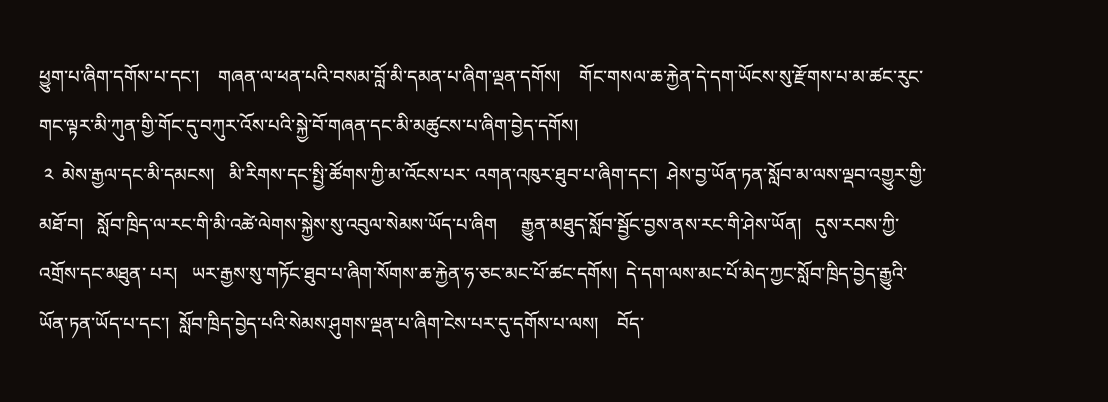ཕྱུག་པ་ཞིག་དགོས་པ་དང་།    གཞན་ལ་ཕན་པའི་བསམ་བློ་མི་དམན་པ་ཞིག་ལྡན་དགོས།    གོང་གསལ་ཆ་རྐྱེན་དེ་དག་ཡོངས་སུ་རྫོགས་པ་མ་ཚང་རུང་གང་ལྟར་མི་ཀུན་གྱི་གོང་དུ་བཀུར་འོས་པའི་སྐྱེ་བོ་གཞན་དང་མི་མཚུངས་པ་ཞིག་བྱེད་དགོས།
 ༢  མེས་རྒྱལ་དང་མི་དམངས།   མི་རིགས་དང་སྤྱི་ཚོགས་ཀྱི་མ་འོངས་པར་ འགན་འཁུར་ཐུབ་པ་ཞིག་དང་།  ཤེས་བྱ་ཡོན་ཏན་སློབ་མ་ལས་ལྡབ་འགྱུར་གྱི་མཐོ་བ།   སློབ་ཁྲིད་ལ་རང་གི་མི་འཚེ་ལེགས་སྐྱེས་སུ་འབུལ་སེམས་ཡོད་པ་ཞིག     རྒྱུན་མཐུད་སློབ་སྦྱོང་བྱས་ནས་རང་གི་ཤེས་ཡོན།   དུས་རབས་ཀྱི་འགྲོས་དང་མཐུན་ པར།   ཡར་རྒྱས་སུ་གཏོང་ཐུབ་པ་ཞིག་སོགས་ཆ་རྐྱེན་ཧ་ཅང་མང་པོ་ཚང་དགོས།  དེ་དག་ལས་མང་པོ་མེད་ཀྱང་སློབ་ཁྲིད་བྱེད་རྒྱུའི་ཡོན་ཏན་ཡོད་པ་དང་།  སློབ་ཁྲིད་བྱེད་པའི་སེམས་ཤུགས་ལྡན་པ་ཞིག་ངེས་པར་དུ་དགོས་པ་ལས།    བོད་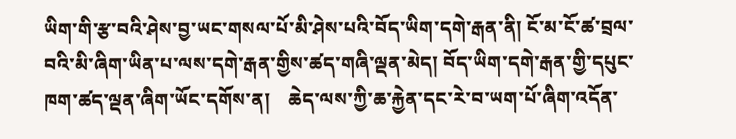ཡིག་གི་རྩ་བའི་ཤེས་བྱ་ཡང་གསལ་པོ་མི་ཤེས་པའི་བོད་ཡིག་དགེ་རྒན་ནི། ངོ་མ་ངོ་ཚ་བྲལ་བའི་མི་ཞིག་ཡིན་པ་ལས་དགེ་རྒན་གྱིས་ཚད་གཞི་ལྡན་མེད། བོད་ཡིག་དགེ་རྒན་གྱི་དཔུང་ཁག་ཚད་ལྡན་ཞིག་ཡོང་དགོས་ན།    ཆེད་ལས་ཀྱི་ཆ་རྐྱེན་དང་རེ་བ་ཡག་པོ་ཞིག་འདོན་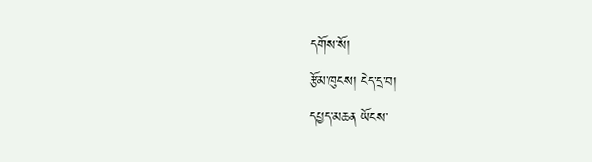དགོས་སོ།
རྩོམ་ཁུངས། ངེད་དྲ་བ།
དཔྱད་མཆན ཡོངས་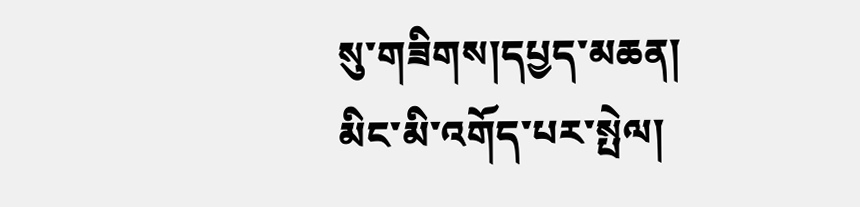སུ་གཟིགས།དཔྱད་མཆན།
མིང་མི་འགོད་པར་སྤེལ།